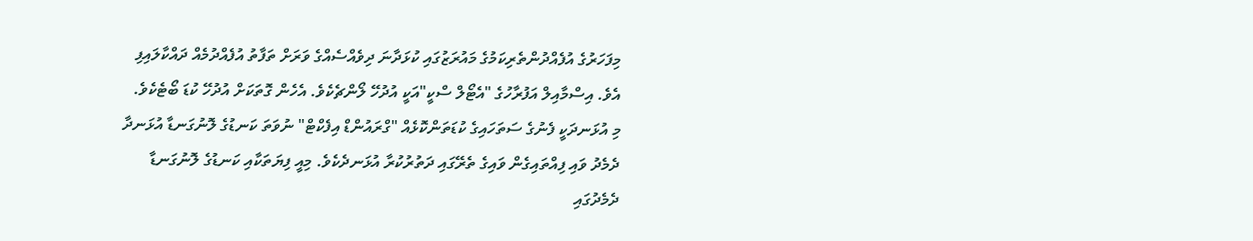މިފަހަރުގެ އުފެއްދުންތެރިކަމުގެ މައުރަޒުގައި ކުޅަދާނަ ދިވެއްސެއްގެ ވަރަށް ތަފާތު އުފެއްދުމެއް ދައްކާލައިފި އެވެ. އިސްމާއިލް އަފުރާހުގެ "އެޓޯލް ސްކީ"އަކީ އުދުހޭ ލޯންޗެކެވެ. އެހެން ގޮތަކަށް އުދުހޭ ކުޑަ ބޯޓެކެވެ.
މި އުޅަނދަކީ ފެނުގެ ސަތަހައިގެ ކުޑަތަންކޮޅެއް "ގްރައުންޑް އިފެކްޓް" ނުވަތަ ކަނޑުގެ ލޮނުގަނޑާ އުޅަނދާ ދެމެދު ވައި ފިއްތައިގެން ވައިގެ ތެރޭގައި ދަތުރުކުރާ އުޅަނދެކެވެ. މިއީ ފިޔަތަކާއި ކަނޑުގެ ލޮނުގަނޑާ ދެމެދުގައި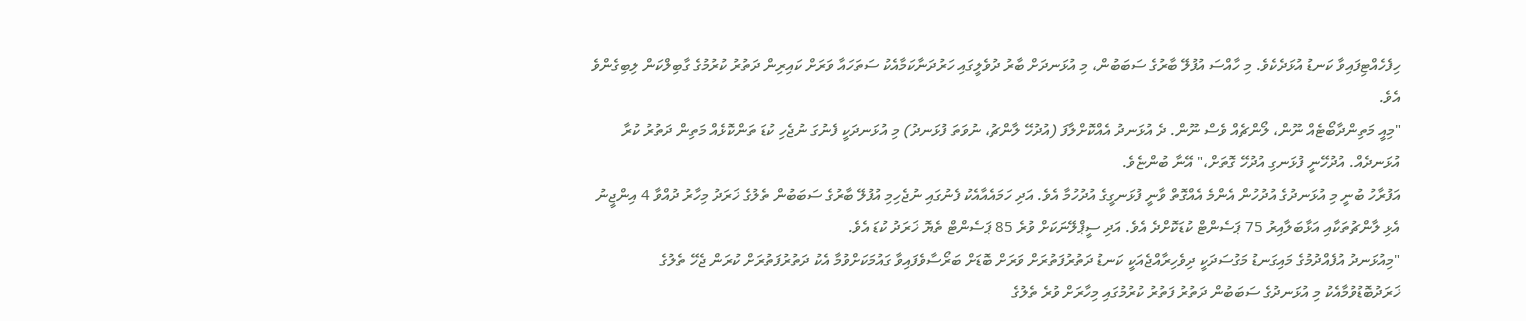ހިފެހެއްޓިފައިވާ ކަނޑު އުޅަދެކެވެ. މި ހާއްސަ އުފުލޭ ބާރުގެ ސަބަބުން، މި އުޅަނދަށް ބާރު ދުވެލީގައި ހަރުދަނާކަމާއެކު ސަތަހައާ ވަރަށް ކައިރިން ދަތުރު ކުރުމުގެ ގާބިލްކަން ލިބިގެންވެ އެވެ.
"މިއީ މަތިންދާބޯޓެއް ނޫން، ލޯންޗެއް ވެސް ނޫން. ދެ އުޅަނދު އެއްކޮށްލާފަ (އުދުހޭ ލާންޗު، ނުވަތަ ފުޅަނދު) މި އުޅަނދަކީ ފެނުގަ ނުޖެހި ކުޑަ ތަންކޮޅެއް މަތިން ދަތުރު ކުރާ އުޅަނދެއް. އުދުހޭނީ ފުޅަނގި އުދުހޭ ގޮތަށް،" އޭނާ ބުންޏެވެ.
އަފުރާހު ބުނީ މި އުޅަނދުގެ އުދުހުން އެންމެ އެއްގޮތް ވާނީ ފުޅަނގީގެ އުދުހުމާ އެވެ. އަދި ހަމައެއާއެކު ފެނުގައި ނުޖެހިމި އުފުލޭ ބާރުގެ ސަބަބުން ތެލުގެ ޚަރަދު މިހާރު ދުއްވާ 4 އިންޖީނު އެޅި ލާންޗުތަކާއި އަޅާބަލާއިރު 75 ޕަސެންޓް ކުޑަކޮށްދެ އެވެ. އަދި ސީޕްލޭނަކަށް ވުރެ 85 ޕަސެންޓް ތެޔޮ ޚަރަދު ކުޑަ އެވެ.
"މިއުޅަނދު އުފެއްދުމުގެ މައިގަނޑު މަގުސަދަކީ ދިވެހިރާއްޖެއަކީ ކަނޑު ދަތުރުފަތުރަށް ވަރަށް ބޮޑަށް ބަރޯސާވެފައިވާ ގައުމަކަށްވުމާ އެކު ދަތުރުފަތުރަށް ކުރަން ޖެހޭ ތެލުގެ ޚަރަދުބޮޑުވުމާއެކު މި އުޅަނދުގެ ސަބަބުން ދަތުރު ފަތުރު ކުރުމުގައި މިހާރަށް ވުރެ ތެލުގެ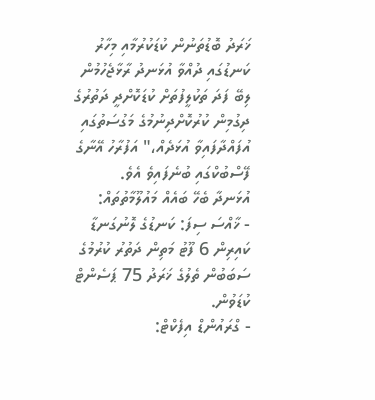ޚަރަދު ބޮޑުތަނުން ކުޑަކުރުމާއި މިހާރު ކަނޑުގައި ދުއްވާ އުޅަނދު ރާޅާޖެހުމުން ލިބޭ ފަދަ ތަކުލީފުތަށް ކުޑަކޮށްދީ ދަތުރުގެ ދިގުމިން ކުރުކޮށްދިނުމުގެ މަގުސަތުގައި އުފައްދާފައިވާ އުޅަދެއް،" އަފުރާހު އޭނާގެ ފޭސްބުކްގައި ބުނެފައިވެ އެވެ.
އުޅަނދާ ބެހޭ ބައެއް މައުލޫމާތުތައް:
- ޚާއްސަ ސިފަ: ކަނޑުގެ ލޮނުގަނޑާ ކައިރިން 6 ފޫޓު މަތިން ދަތުރު ކުރުމުގެ ސަބަބުން ތެލުގެ ޚަރަދު 75 ޕަސެންޓް ކުޑަވުން.
- ގްރައުންޑް އިފެކްޓް: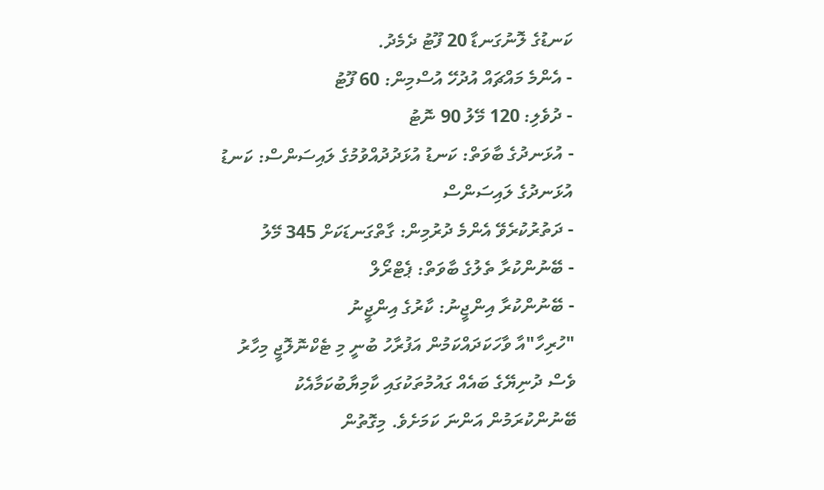ކަނޑުގެ ލޮނުގަނޑާ 20 ފޫޓު ދެމެދު.
- އެންމެ މައްޗައް އުދުހޭ އުސްމިން: 60 ފޫޓު
- ދުވެލި: 120 މޭލު 90 ނޮޓު
- އުޅަނދުގެ ބާވަތް: ކަނޑު އުޅަދުދުއްވުމުގެ ލައިސަންސް: ކަނޑު އުޅަނދުގެ ލައިސަންސް
- ދަތުރުކުރެވޭ އެންމެ ދުރުމިން: ގާތްގަނޑަކަށް 345 މޭލު
- ބޭނުންކުރާ ތެލުގެ ބާވަތް: ޕެޓްރޯލް
- ބޭނުންކުރާ އިންޖީނު: ކާރުގެ އިންޖީނު
"ހުރިހާ"އާ ވާހަކަދައްކަމުން އަފުރާހު ބުނީ މި ޓެކްނޮލޮޖީ މިހާރު ވެސް ދުނިޔޭގެ ބައެއް ގައުމުތަކުގައި ކާމިޔާބުކަމާއެކު ބޭނުންކުރަމުން އަންނަ ކަމަށެވެ. މިގޮތުން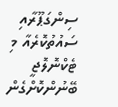ސިންގަޕޫރާއި ސައުތުކޮރެއާ މި ޓެކްނޮލޮޖީ ބޭނުންކޮށްގެން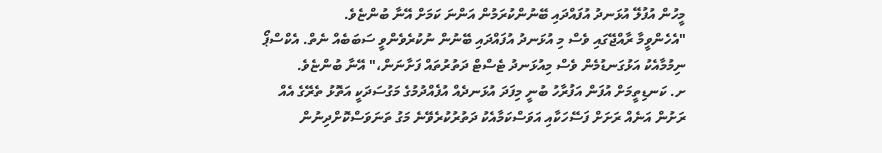މީހުން އުފުލޭ އުޅަނދު އުފައްދައި ބޭނުންކުރަމުން އަންނަ ކަމަށް އޭނާ ބުންޏެވެ.
"އެހެންވީމާ ރާއްޖޭގައި ވެސް މި އުޅަނދު އުފައްދައި ބޭނުން ނުކުރެވެންވީ ސަބަބެއް ނެތް. އެކްސްޕޯ ނިމުމާއެކު އަޅުގަނޑުމެން ވެސް މިއުޅަނދު ޓެސްޓް ދަތުރުތައް ފަށާނަން،" އޭނާ ބުންޏެވެ.
ށ. ކަނޑިތީމަށް އުފަން އަފުރާހު ބުނީ މިފަދަ އުޅަނދެއް އުފެއްދުމުގެ މަގުސަދަކީ އަތޮޅު ތެރޭގެ އެއް ރަށުން އަނެއް ރަށަށް ފަސޭހަކާއި އަވަސްކަމާއެކު ދަތުރުކުރެވޭނެ މަގު ތަނަވަސްކޮށްދިނުން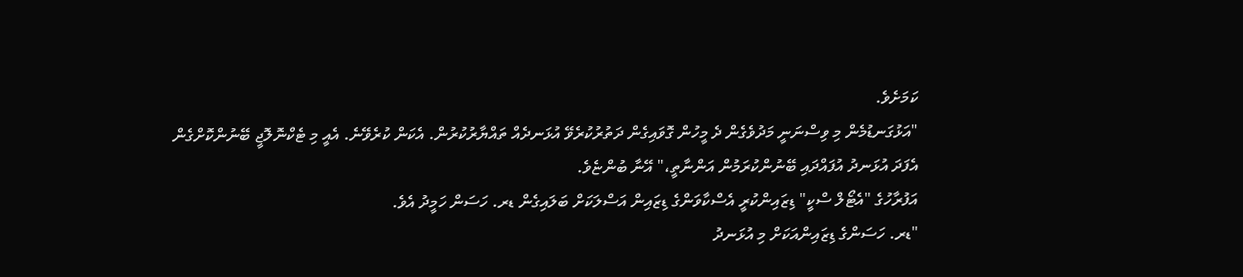ކަމަށެވެ.
"އަޅުގަނޑުމެން މި ވިސްނަނީ މަދުވެގެން ދެ މީހުން ގޮވައިގެން ދަތުރުކުރެވޭ އުޅަނދެއް ތައްޔާރުކުރުން. އެކަން ކުރެވޭނެ. އެއީ މި ޓެކްނޮލޮޖީ ބޭނުންކޮށްގެން އެފަދަ އުޅަނދު އުފައްދައި ބޭނުންކުރަމުން އަންނާތީ،" އޭނާ ބުންޏެވެ.
އަފުރާހުގެ "އެޓޯލް ސްކީ" ޑިޒައިންކުރީ އެސްކާވަންގެ ޑިޒައިން އަސްލަކަށް ބަލައިގެން ޑރ. ހަސަން ހަމީދު އެވެ.
"ޑރ. ހަސަންގެ ޑިޒައިންއަކަށް މި އުޅަނދު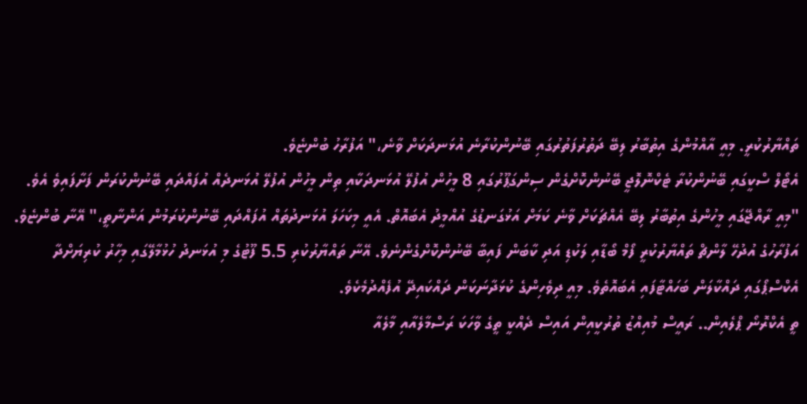ތައްޔާރުކުރީ. މިއީ އާއްމުންގެ އިތުބާރު ލިބޭ ދަތުރުފަތުރުގައި ބޭނުންކުރާނެ އުޅަނދަކަށް ވާނެ،" އަފުރާހު ބުންޏެވެ.
އެޓޯލް ސްކީގައި ބޭނުންކުރާ ޓެކްނޮލޮޖީ ބޭނުންކޮށްގެން ސިންގަޕޫރުގައި 8 މީހުން އުފުލޭ އުޅަނދަކާއި ތިން މީހުން އުފުލޭ އުޅަނދެއް އުފައްދައި ބޭނުންކުރަން ފަށާފައިވެ އެވެ.
"މިއީ ރާއްޖޭގައި މީހުންގެ އިތުބާރު ލިބޭ އެއްޗަކަށް ވާނެ ކަމަށް އަޅުގަނޑުގެ އުއްމީދު އެބައޮތް. އެއީ މިކަހަލަ އުޅަނދުތައް އުފައްދައި ބޭނުންކުރަމުން އަންނާތީ،" އޭނާ ބުންޏެވެ.
އަފުރާހުގެ އުދުހޭ ލާންޗް ތައްޔާރުކުރީ ފޯމް ބޯޑާއި ލަކުޑި އަދި ކާބަން ފައިބާ ބޭނުންކޮށްގެންނެވެ. އޭނާ ތައްޔާރުކުރި 5.5 ފޫޓުގެ މި އުޅަނދު ހުޅުމާލޭގައި މިހާރު ކުރިޔަށްދާ އެކްސްޕޯގައި ދައްކާލަން ބަހައްޓާފައި އެބައޮތެވެ. މިއީ ދިވެހިންގެ ކުޅަދާނަކަން ދައްކައިދޭ އުފެއްދުމެކެވެ.
ތީ އެކްރޮނޯ ޕްލެއިން.. ރައީސް މުއިއްޒު ތުރުކީއިން އައިސް ދެއްކީ ތީގެ ވާހަކަ ރަސްމާލެއާއި މާލެއާ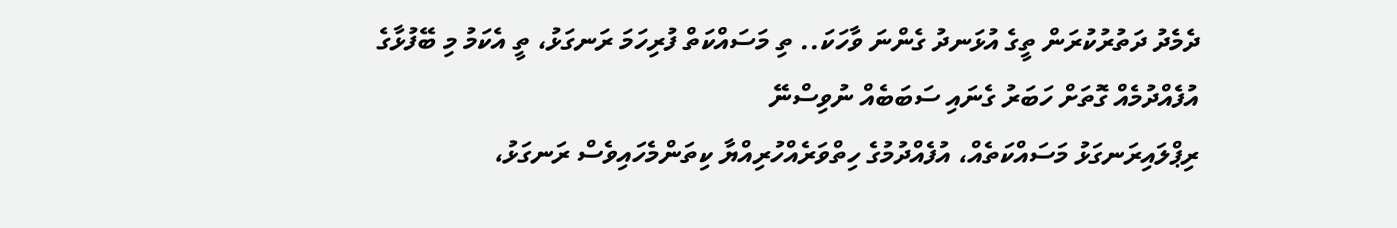ދެމެދު ދަތުރުކުރަން ތީގެ އުޅަނދު ގެންނަ ވާހަކަ.. ތި މަސައްކަތް ފުރިހަމަ ރަނގަޅު، ތީ އެކަމު މި ބޭފުޅާގެ އުފެއްދުމެއް ގޮތަށް ހަބަރު ގެނައި ސަބަބެއް ނުވިސްނޭ
ރިޕްލައިރަނގަޅު މަސައްކަތެއް، އުފެއްދުމުގެ ހިތްވަރެއްހުރިއްޔާ ކިތަންމެހައިވެސް ރަނގަޅު،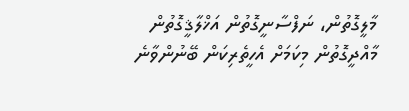މާލީގޮތުން، ނަފްސާނީގޮތުން އަޚްލާޤީގޮތުން މާއްދީގޮތުން މިކަމަށް އެހީތެރިކަން ބޭނުންވާނެ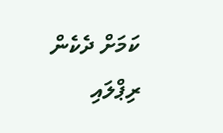ކަމަށް ދެކެން
ރިޕްލައި